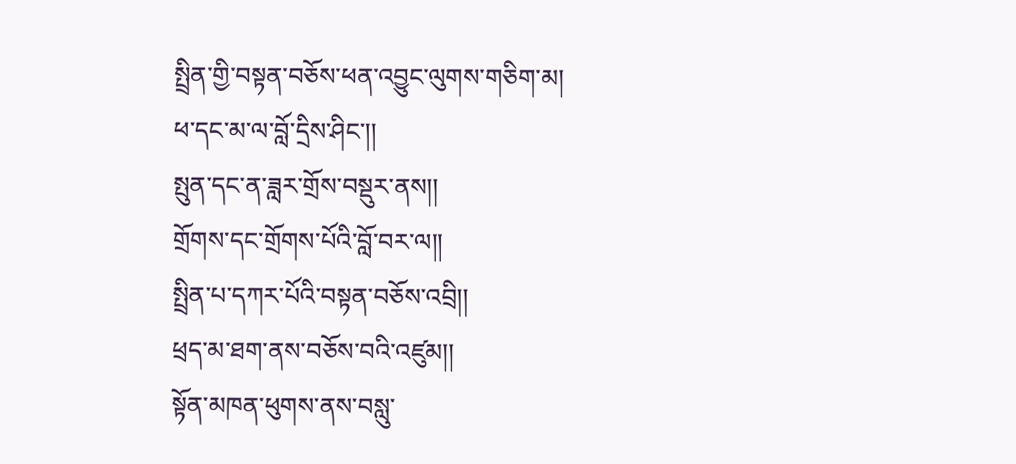སྤྲིན་གྱི་བསྟན་བཅོས་ཕན་འབྱུང་ལུགས་གཅིག་མ།
ཕ་དང་མ་ལ་བློ་དྲིས་ཤིང་།།
སྤུན་དང་ན་ཟླར་གྲོས་བསྡུར་ནས།།
གྲོགས་དང་གྲོགས་པོའི་བློ་བར་ལ།།
སྤྲིན་པ་དཀར་པོའི་བསྟན་བཅོས་འབྲི།།
ཕྲད་མ་ཐག་ནས་བཅོས་བའི་འཛུམ།།
སྟོན་མཁན་ཕུགས་ནས་བསླུ་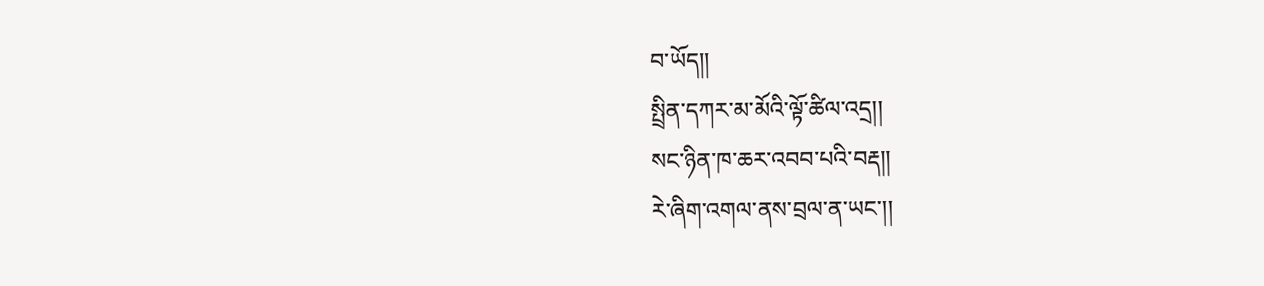བ་ཡོད།།
སྤྲིན་དཀར་མ་མོའི་ལྟོ་ཚིལ་འདྲ།།
སང་ཉིན་ཁ་ཆར་འབབ་པའི་བརྡ།།
རེ་ཞིག་འགལ་ནས་བྲལ་ན་ཡང་།།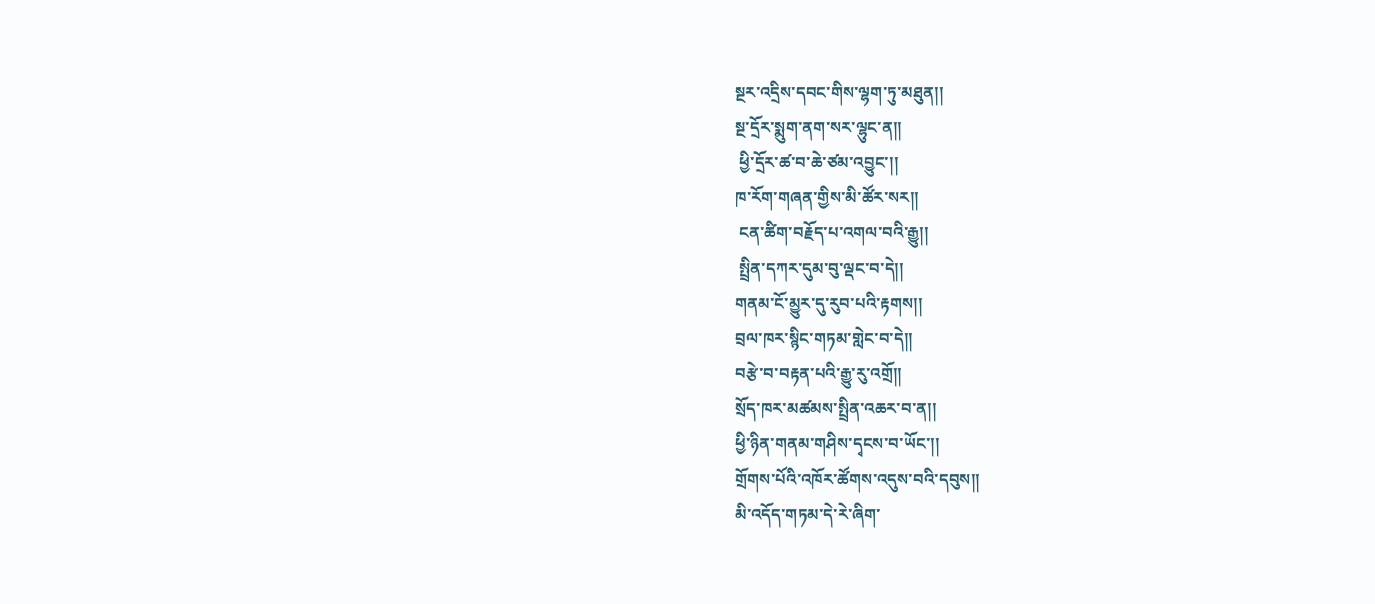སྔར་འདྲིས་དབང་གིས་ལྷག་ཏུ་མཐུན།།
སྔ་དྲོར་སྨུག་ནག་སར་ལྷུང་ན།།
 ཕྱི་དྲོར་ཚ་བ་ཆེ་ཙམ་འབྱུང་།།
ཁ་རོག་གཞན་གྱིས་མི་ཚོར་སར།།
 ངན་ཚིག་བརྗོད་པ་འགལ་བའི་རྒྱུ།།
 སྤྲིན་དཀར་དུམ་བུ་ལྡང་བ་དེ།།
གནམ་ངོ་མྱུར་དུ་རུབ་པའི་རྟགས།།
བྲལ་ཁར་སྙིང་གཏམ་གླེང་བ་དེ།།
བརྩེ་བ་བརྟན་པའི་རྒྱུ་རུ་འགྲོ།།
སྲོད་ཁར་མཚམས་སྤྲིན་འཆར་བ་ན།།
ཕྱི་ཉིན་གནམ་གཤིས་དྭངས་བ་ཡོང་།།
གྲོགས་པོའི་འཁོར་ཚོགས་འདུས་བའི་དབུས།།
མི་འདོད་གཏམ་དེ་རེ་ཞིག་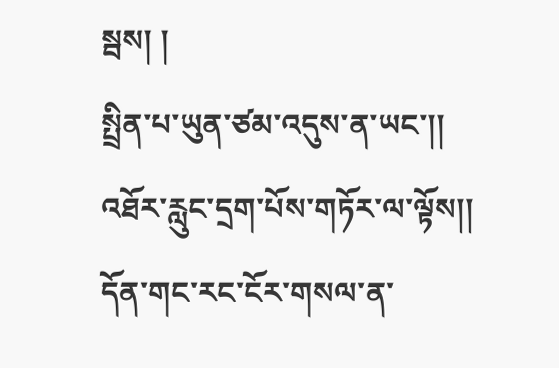སྦས། །
སྤྲིན་པ་ཡུན་ཙམ་འདུས་ན་ཡང་།།
འཐོར་རླུང་དྲག་པོས་གཏོར་ལ་ལྟོས།།
དོན་གང་རང་ངོར་གསལ་ན་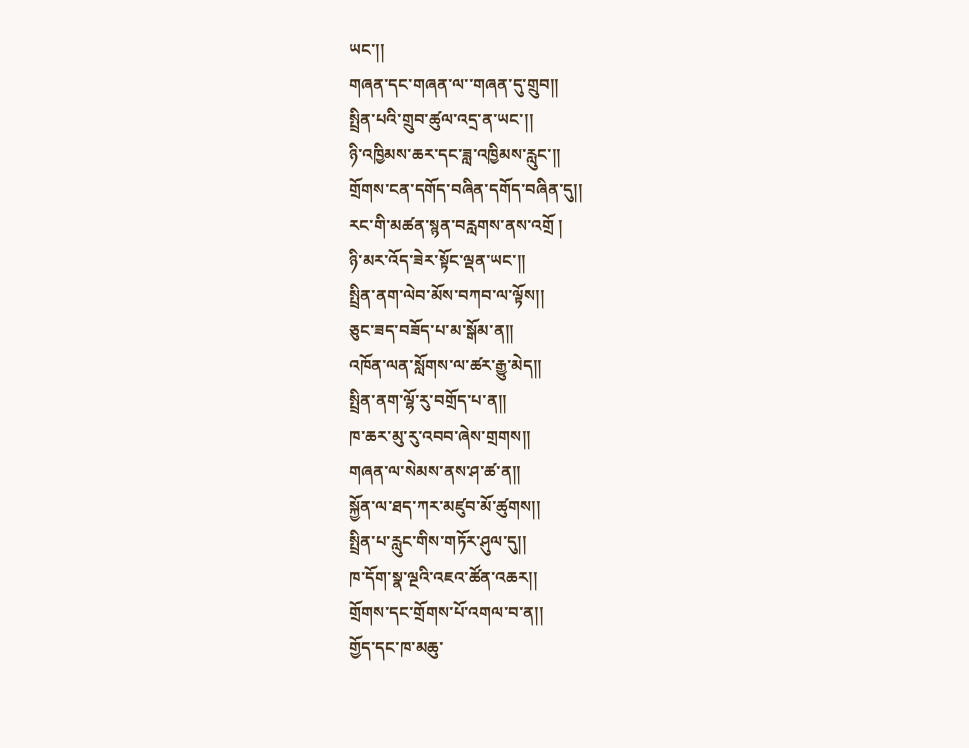ཡང་།།
གཞན་དང་གཞན་ལ་་གཞན་དུ་གྲུབ།།
སྤྲིན་པའི་གྲུབ་ཚུལ་འདྲ་ན་ཡང་།།
ཉི་འཁྱིམས་ཆར་དང་ཟླ་འཁྱིམས་རླུང་།།
གྲོགས་ངན་དགོད་བཞིན་དགོད་བཞིན་དུ།།
རང་གི་མཚན་སྙན་བརླགས་ནས་འགྲོ །
ཉི་མར་འོད་ཟེར་སྟོང་ལྡན་ཡང་།།
སྤྲིན་ནག་ལེབ་མོས་བཀབ་ལ་ལྟོས།།
ཅུང་ཟད་བཟོད་པ་མ་སྒོམ་ན།།
འཁོན་ལན་སློགས་ལ་ཚར་རྒྱུ་མེད།།
སྤྲིན་ནག་ལྷོ་རུ་བགྲོད་པ་ན།།
ཁ་ཆར་མུ་རུ་འབབ་ཞེས་གྲགས།།
གཞན་ལ་སེམས་ནས་ཤ་ཚ་ན།།
སྐྱོན་ལ་ཐད་ཀར་མཛུབ་མོ་ཚུགས།།
སྤྲིན་པ་རླུང་གིས་གཏོར་ཤུལ་དུ།།
ཁ་དོག་སྣ་ལྔའི་འཇའ་ཚོན་འཆར།།
གྲོགས་དང་གྲོགས་པོ་འགལ་བ་ན།།
གྱོད་དང་ཁ་མཆུ་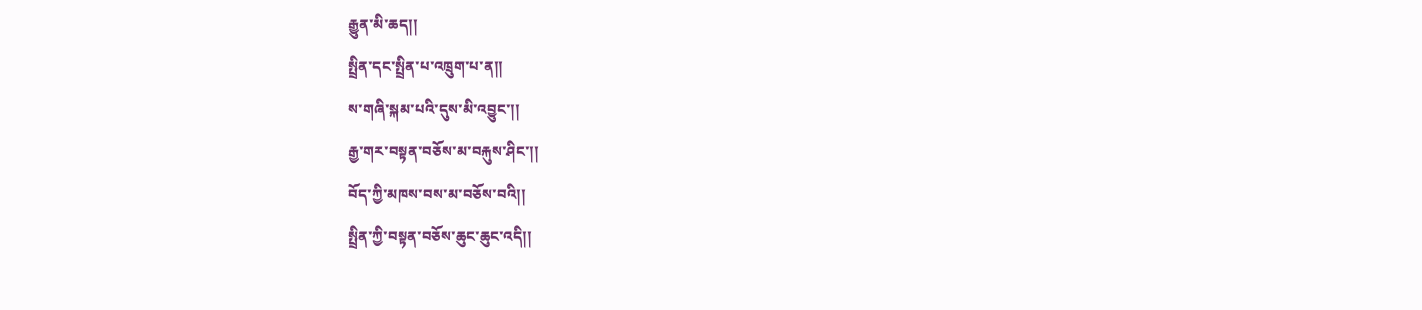རྒྱུན་མི་ཆད།།
སྤྲིན་དང་སྤྲིན་པ་འཁྲུག་པ་ན།།
ས་གཞི་སྐམ་པའི་དུས་མི་འབྱུང་།།
རྒྱ་གར་བསྟན་བཅོས་མ་བརྐུས་ཤིང་།།
བོད་ཀྱི་མཁས་བས་མ་བཅོས་བའི།།
སྤྲིན་ཀྱི་བསྟན་བཅོས་ཆུང་ཆུང་འདི།།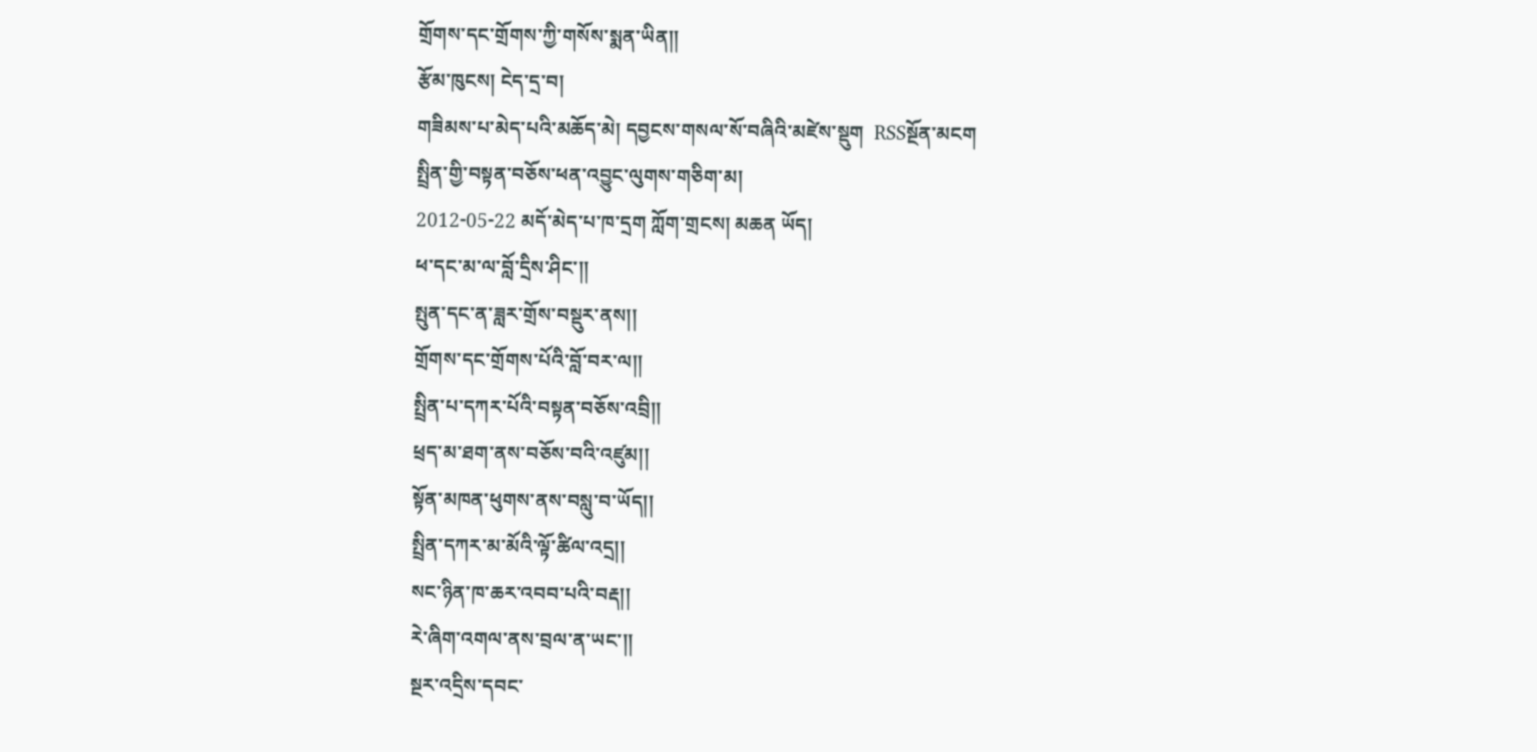གྲོགས་དང་གྲོགས་ཀྱི་གསོས་སྨན་ཡིན།།
རྩོམ་ཁུངས། ངེད་དྲ་བ།
གཟིམས་པ་མེད་པའི་མཆོད་མེ། དབྱངས་གསལ་སོ་བཞིའི་མཛེས་སྡུག  RSSསྔོན་མངག
སྤྲིན་གྱི་བསྟན་བཅོས་ཕན་འབྱུང་ལུགས་གཅིག་མ།
2012-05-22 མདོ་མེད་པ་ཁ་དྲག ཀློག་གྲངས། མཆན ཡོད།
ཕ་དང་མ་ལ་བློ་དྲིས་ཤིང་།།
སྤུན་དང་ན་ཟླར་གྲོས་བསྡུར་ནས།།
གྲོགས་དང་གྲོགས་པོའི་བློ་བར་ལ།།
སྤྲིན་པ་དཀར་པོའི་བསྟན་བཅོས་འབྲི།།
ཕྲད་མ་ཐག་ནས་བཅོས་བའི་འཛུམ།།
སྟོན་མཁན་ཕུགས་ནས་བསླུ་བ་ཡོད།།
སྤྲིན་དཀར་མ་མོའི་ལྟོ་ཚིལ་འདྲ།།
སང་ཉིན་ཁ་ཆར་འབབ་པའི་བརྡ།།
རེ་ཞིག་འགལ་ནས་བྲལ་ན་ཡང་།།
སྔར་འདྲིས་དབང་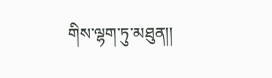གིས་ལྷག་ཏུ་མཐུན།།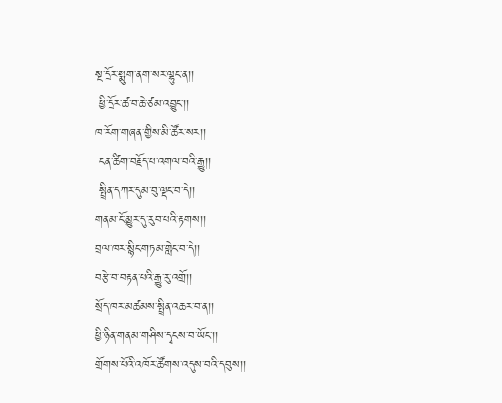སྔ་དྲོར་སྨུག་ནག་སར་ལྷུང་ན།།
 ཕྱི་དྲོར་ཚ་བ་ཆེ་ཙམ་འབྱུང་།།
ཁ་རོག་གཞན་གྱིས་མི་ཚོར་སར།།
 ངན་ཚིག་བརྗོད་པ་འགལ་བའི་རྒྱུ།།
 སྤྲིན་དཀར་དུམ་བུ་ལྡང་བ་དེ།།
གནམ་ངོ་མྱུར་དུ་རུབ་པའི་རྟགས།།
བྲལ་ཁར་སྙིང་གཏམ་གླེང་བ་དེ།།
བརྩེ་བ་བརྟན་པའི་རྒྱུ་རུ་འགྲོ།།
སྲོད་ཁར་མཚམས་སྤྲིན་འཆར་བ་ན།།
ཕྱི་ཉིན་གནམ་གཤིས་དྭངས་བ་ཡོང་།།
གྲོགས་པོའི་འཁོར་ཚོགས་འདུས་བའི་དབུས།།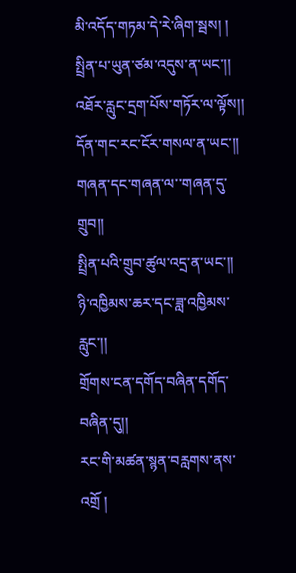མི་འདོད་གཏམ་དེ་རེ་ཞིག་སྦས། །
སྤྲིན་པ་ཡུན་ཙམ་འདུས་ན་ཡང་།།
འཐོར་རླུང་དྲག་པོས་གཏོར་ལ་ལྟོས།།
དོན་གང་རང་ངོར་གསལ་ན་ཡང་།།
གཞན་དང་གཞན་ལ་་གཞན་དུ་གྲུབ།།
སྤྲིན་པའི་གྲུབ་ཚུལ་འདྲ་ན་ཡང་།།
ཉི་འཁྱིམས་ཆར་དང་ཟླ་འཁྱིམས་རླུང་།།
གྲོགས་ངན་དགོད་བཞིན་དགོད་བཞིན་དུ།།
རང་གི་མཚན་སྙན་བརླགས་ནས་འགྲོ །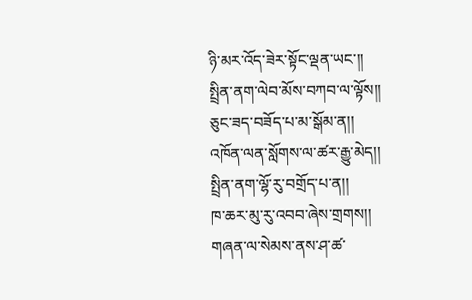ཉི་མར་འོད་ཟེར་སྟོང་ལྡན་ཡང་།།
སྤྲིན་ནག་ལེབ་མོས་བཀབ་ལ་ལྟོས།།
ཅུང་ཟད་བཟོད་པ་མ་སྒོམ་ན།།
འཁོན་ལན་སློགས་ལ་ཚར་རྒྱུ་མེད།།
སྤྲིན་ནག་ལྷོ་རུ་བགྲོད་པ་ན།།
ཁ་ཆར་མུ་རུ་འབབ་ཞེས་གྲགས།།
གཞན་ལ་སེམས་ནས་ཤ་ཚ་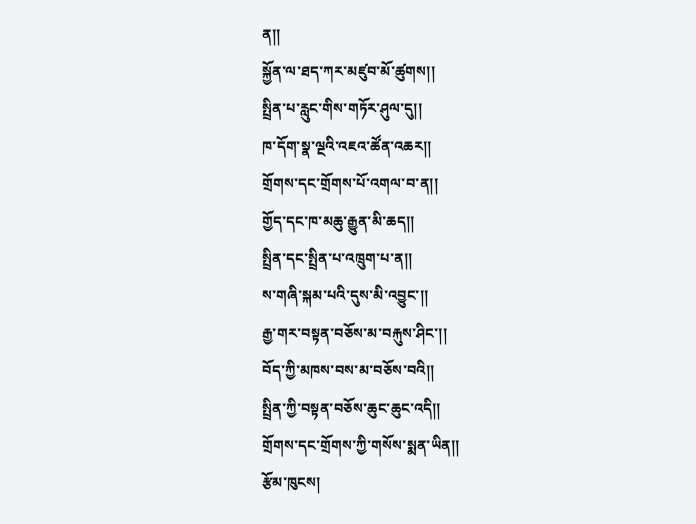ན།།
སྐྱོན་ལ་ཐད་ཀར་མཛུབ་མོ་ཚུགས།།
སྤྲིན་པ་རླུང་གིས་གཏོར་ཤུལ་དུ།།
ཁ་དོག་སྣ་ལྔའི་འཇའ་ཚོན་འཆར།།
གྲོགས་དང་གྲོགས་པོ་འགལ་བ་ན།།
གྱོད་དང་ཁ་མཆུ་རྒྱུན་མི་ཆད།།
སྤྲིན་དང་སྤྲིན་པ་འཁྲུག་པ་ན།།
ས་གཞི་སྐམ་པའི་དུས་མི་འབྱུང་།།
རྒྱ་གར་བསྟན་བཅོས་མ་བརྐུས་ཤིང་།།
བོད་ཀྱི་མཁས་བས་མ་བཅོས་བའི།།
སྤྲིན་ཀྱི་བསྟན་བཅོས་ཆུང་ཆུང་འདི།།
གྲོགས་དང་གྲོགས་ཀྱི་གསོས་སྨན་ཡིན།།
རྩོམ་ཁུངས།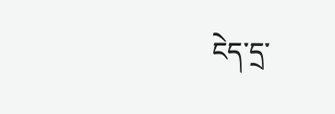ངེད་དྲ་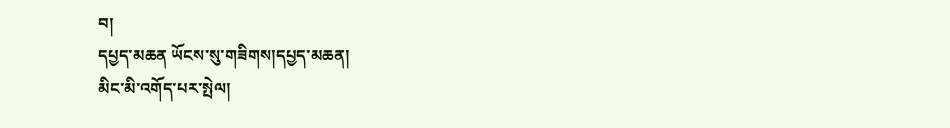བ།
དཔྱད་མཆན ཡོངས་སུ་གཟིགས།དཔྱད་མཆན།
མིང་མི་འགོད་པར་སྤེལ།